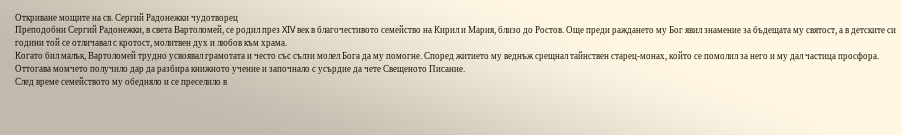Откриване мощите на св. Сергий Радонежки чудотворец
Преподобни Сергий Радонежки, в света Вартоломей, се родил през XIV век в благочестивото семейство на Кирил и Мария, близо до Ростов. Още преди раждането му Бог явил знамение за бъдещата му святост, а в детските си години той се отличавал с кротост, молитвен дух и любов към храма.
Когато бил малък, Вартоломей трудно усвоявал грамотата и често със сълзи молел Бога да му помогне. Според житието му веднъж срещнал тайнствен старец-монах, който се помолил за него и му дал частица просфора. Оттогава момчето получило дар да разбира книжното учение и започнало с усърдие да чете Свещеното Писание.
След време семейството му обедняло и се преселило в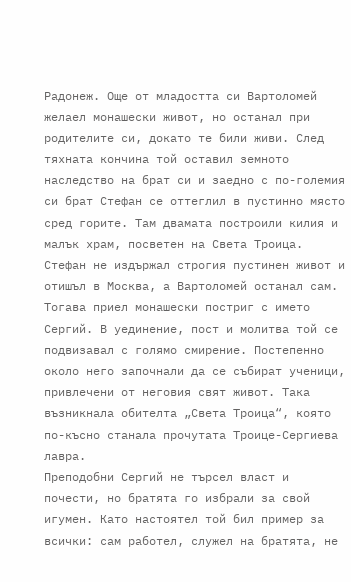Радонеж. Още от младостта си Вартоломей желаел монашески живот, но останал при родителите си, докато те били живи. След тяхната кончина той оставил земното наследство на брат си и заедно с по-големия си брат Стефан се оттеглил в пустинно място сред горите. Там двамата построили килия и малък храм, посветен на Света Троица.
Стефан не издържал строгия пустинен живот и отишъл в Москва, а Вартоломей останал сам. Тогава приел монашески постриг с името Сергий. В уединение, пост и молитва той се подвизавал с голямо смирение. Постепенно около него започнали да се събират ученици, привлечени от неговия свят живот. Така възникнала обителта „Света Троица“, която по-късно станала прочутата Троице-Сергиева лавра.
Преподобни Сергий не търсел власт и почести, но братята го избрали за свой игумен. Като настоятел той бил пример за всички: сам работел, служел на братята, не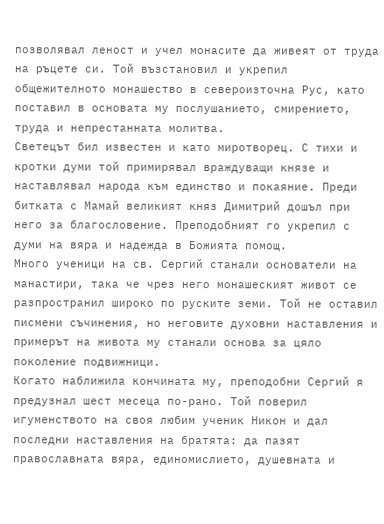позволявал леност и учел монасите да живеят от труда на ръцете си. Той възстановил и укрепил общежителното монашество в североизточна Рус, като поставил в основата му послушанието, смирението, труда и непрестанната молитва.
Светецът бил известен и като миротворец. С тихи и кротки думи той примирявал враждуващи князе и наставлявал народа към единство и покаяние. Преди битката с Мамай великият княз Димитрий дошъл при него за благословение. Преподобният го укрепил с думи на вяра и надежда в Божията помощ.
Много ученици на св. Сергий станали основатели на манастири, така че чрез него монашеският живот се разпространил широко по руските земи. Той не оставил писмени съчинения, но неговите духовни наставления и примерът на живота му станали основа за цяло поколение подвижници.
Когато наближила кончината му, преподобни Сергий я предузнал шест месеца по-рано. Той поверил игуменството на своя любим ученик Никон и дал последни наставления на братята: да пазят православната вяра, единомислието, душевната и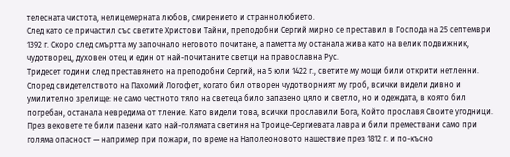телесната чистота, нелицемерната любов, смирението и страннолюбието.
След като се причастил със светите Христови Тайни, преподобни Сергий мирно се преставил в Господа на 25 септември 1392 г. Скоро след смъртта му започнало неговото почитане, а паметта му останала жива като на велик подвижник, чудотворец, духовен отец и един от най-почитаните светци на православна Рус.
Тридесет години след преставянето на преподобни Сергий, на 5 юли 1422 г., светите му мощи били открити нетленни. Според свидетелството на Пахомий Логофет, когато бил отворен чудотворният му гроб, всички видели дивно и умилително зрелище: не само честното тяло на светеца било запазено цяло и светло, но и одеждата, в която бил погребан, останала невредима от тление. Като видели това, всички прославили Бога, Който прославя Своите угодници.
През вековете те били пазени като най-голямата светиня на Троице-Сергиевата лавра и били премествани само при голяма опасност — например при пожари, по време на Наполеоновото нашествие през 1812 г. и по-късно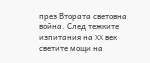през Втората световна война. След тежките изпитания на XX век светите мощи на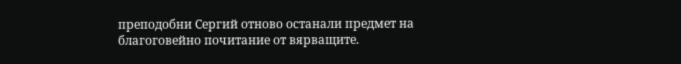преподобни Сергий отново останали предмет на благоговейно почитание от вярващите.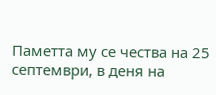Паметта му се чества на 25 септември, в деня на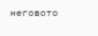неговото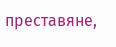преставяне,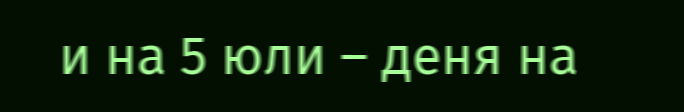и на 5 юли – деня на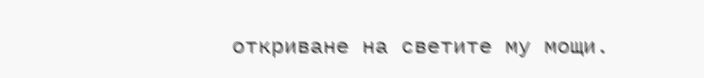откриване на светите му мощи.